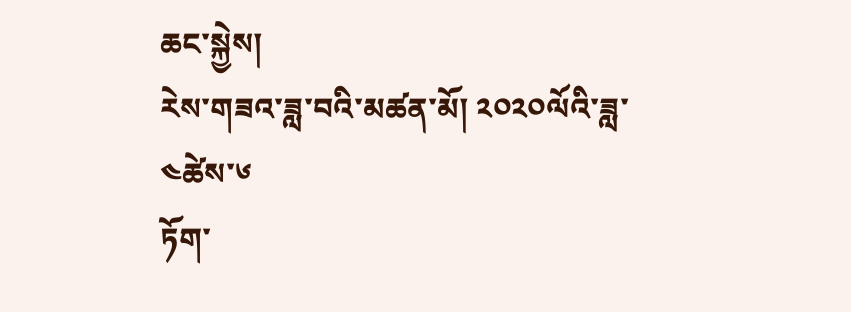ཆང་སྐྱེས།
རེས་གཟའ་ཟླ་བའི་མཚན་མོ། ༢༠༢༠ལོའི་ཟླ་༤ཚེས་༦
ཏོག་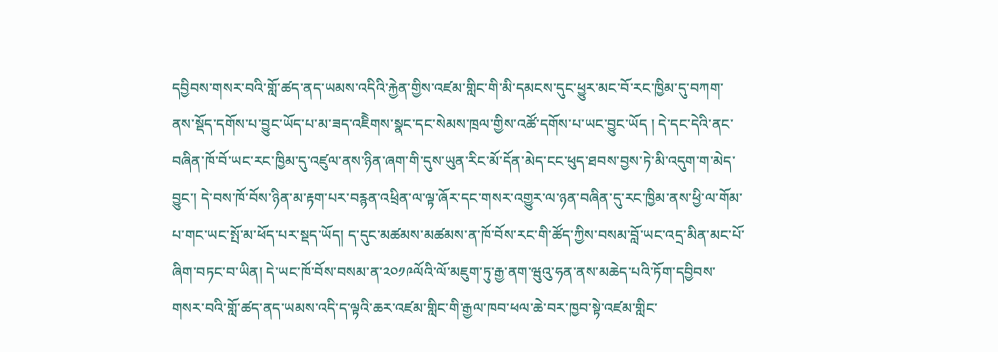དབྱིབས་གསར་བའི་གློ་ཚད་ནད་ཡམས་འདིའི་རྐྱེན་གྱིས་འཛམ་གླིང་གི་མི་དམངས་དུང་ཕྱུར་མང་བོ་རང་ཁྱིམ་དུ་བཀག་ནས་སྡོད་དགོས་པ་བྱུང་ཡོད་པ་མ་ཟད་འཇིེགས་སྣང་དང་སེམས་ཁྲལ་གྱིས་འཚོ་དགོས་པ་ཡང་བྱུང་ཡོད ། དེ་དང་དེའི་ནང་བཞིན་ཁོ་བོ་ཡང་རང་ཁྱིམ་དུ་འཛུལ་ནས་ཉིན་ཞག་གི་དུས་ཡུན་རིང་མོ་དོན་མེད་ངང་ཕུད་ཐབས་བྱས་ཏེ་མི་འདུག་ག་མེད་བྱུང་། དེ་བས་ཁོ་བོས་ཉིན་མ་རྟག་པར་བརྙན་འཕྲིན་ལ་ལྟ་ཞོར་དང་གསར་འགྱུར་ལ་ཉན་བཞིན་དུ་རང་ཁྱིམ་ནས་ཕྱི་ལ་གོམ་པ་གང་ཡང་སྤོ་མ་ཕོད་པར་སྡད་ཡོད། ད་དུང་མཚམས་མཚམས་ན་ཁོ་བོས་རང་གི་ཚོད་ཀྱིས་བསམ་བློ་ཡང་འདྲ་མིན་མང་པོ་ཞིག་བཏང་བ་ཡིན། དེ་ཡང་ཁོ་བོས་བསམ་ན་༢༠༡༩ལོའི་ལོ་མཇུག་ཏུ་རྒྱ་ནག་ཝུའུ་ཧན་ནས་མཆེད་པའི་ཏོག་དབྱིབས་གསར་བའི་གློ་ཚད་ནད་ཡམས་འདི་ད་ལྟའི་ཆར་འཛམ་གླིང་གི་རྒྱལ་ཁབ་ཕལ་ཆེ་བར་ཁྱབ་སྟེ་འཛམ་གླིང་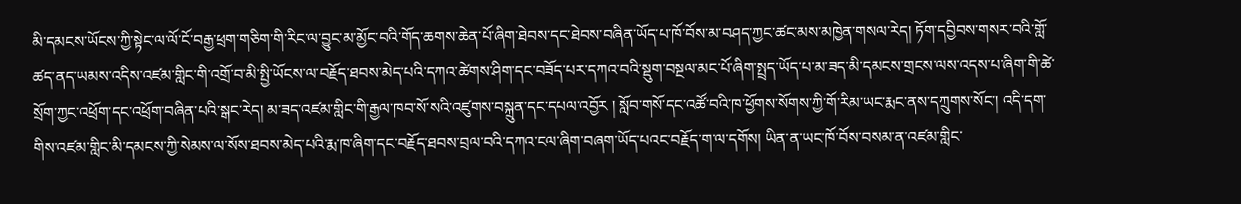མི་དམངས་ཡོངས་ཀྱི་སྟེང་ལ་ལོ་ངོ་བརྒྱ་ཕྲག་གཅིག་གི་རིང་ལ་བྱུང་མ་མྱོང་བའི་གོད་ཆགས་ཆེན་པོ་ཞིག་ཐེབས་དང་ཐེབས་བཞིན་ཡོད་པ་ཁོ་བོས་མ་བཤད་ཀྱང་ཚང་མས་མཁྱེན་གསལ་རེད། ཏོག་དབྱིབས་གསར་བའི་གློ་ཚད་ནད་ཡམས་འདིས་འཛམ་གླིང་གི་འགྲོ་བ་མི་སྤྱི་ཡོངས་ལ་བརྗོད་ཐབས་མེད་པའི་དཀའ་ཚེགས་ཤིག་དང་བཟོད་པར་དཀའ་བའི་སྡུག་བསྔལ་མང་པོ་ཞིག་སྤྲད་ཡོད་པ་མ་ཟད་མི་དམངས་གྲངས་ལས་འདས་པ་ཞིག་གི་ཚེ་སྲོག་ཀྱང་འཕྲོག་དང་འཕྲོག་བཞིན་པའི་སྒང་རེད། མ་ཟད་འཛམ་གླིང་གི་རྒྱལ་ཁབ་སོ་སའི་འཛུགས་བསྐྲུན་དང་དཔལ་འབྱོར ། སློབ་གསོ་དང་འཚོ་བའི་ཁ་ཕྱོགས་སོགས་ཀྱི་གོ་རིམ་ཡང་རྨང་ནས་དཀྲུགས་སོང་། འདི་དག་གིས་འཛམ་གླིང་མི་དམངས་ཀྱི་སེམས་ལ་སོས་ཐབས་མེད་པའི་རྨ་ཁ་ཞིག་དང་བརྗོད་ཐབས་བྲལ་བའི་དཀའ་ངལ་ཞིག་བཞག་ཡོད་པའང་བརྗོད་ག་ལ་དགོས། ཡིན་ན་ཡང་ཁོ་བོས་བསམ་ན་འཛམ་གླིང་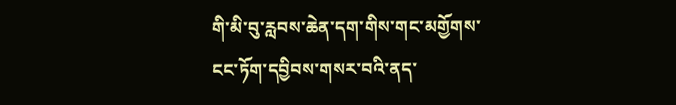གི་མི་བུ་རླབས་ཆེན་དག་གིས་གང་མགྱོགས་ངང་ཏོག་དབྱིབས་གསར་བའི་ནད་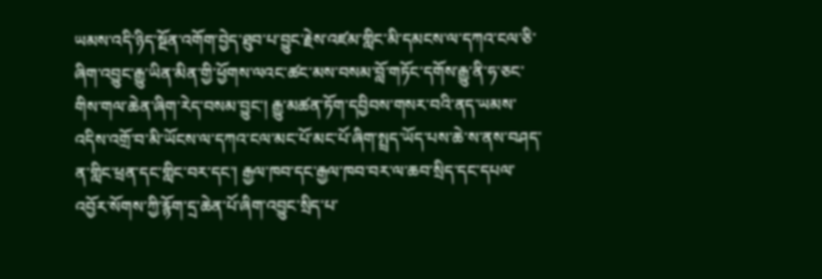ཡམས་འདི་ཉིད་སྔོན་འགོག་བྱེད་ཐུབ་པ་བྱུང་རྗེས་འཛམ་གླིང་མི་དམངས་ལ་དཀའ་ངལ་ཅི་ཞིག་འབྱུང་རྒྱུ་ཡིན་མིན་གྱི་ཕྱོགས་ལའང་ཚང་མས་བསམ་བློ་གཏོང་དགོས་རྒྱུ་ནི་ཧ་ཅང་གིས་གལ་ཆེན་ཞིག་རེད་བསམ་བྱུང་། རྒྱུ་མཚན་ཏོག་དབྱིབས་གསར་བའི་ནད་ཡམས་འདིས་འགྲོ་བ་མི་ཡོངས་ལ་དཀའ་ངལ་མང་པོ་མང་པོ་ཞིག་སྤྲད་ཡོད་པས་ཆེ་ས་ནས་བཤད་ན་གླིང་ཕྲན་དང་གླིང་བར་དང་། རྒྱལ་ཁབ་དང་རྒྱལ་ཁབ་བར་ལ་ཆབ་སྲིད་དང་དཔལ་འབྱོར་སོགས་ཀྱི་རྙོག་དྲ་ཆེན་པོ་ཞིག་འབྱུང་སྲིད་པ་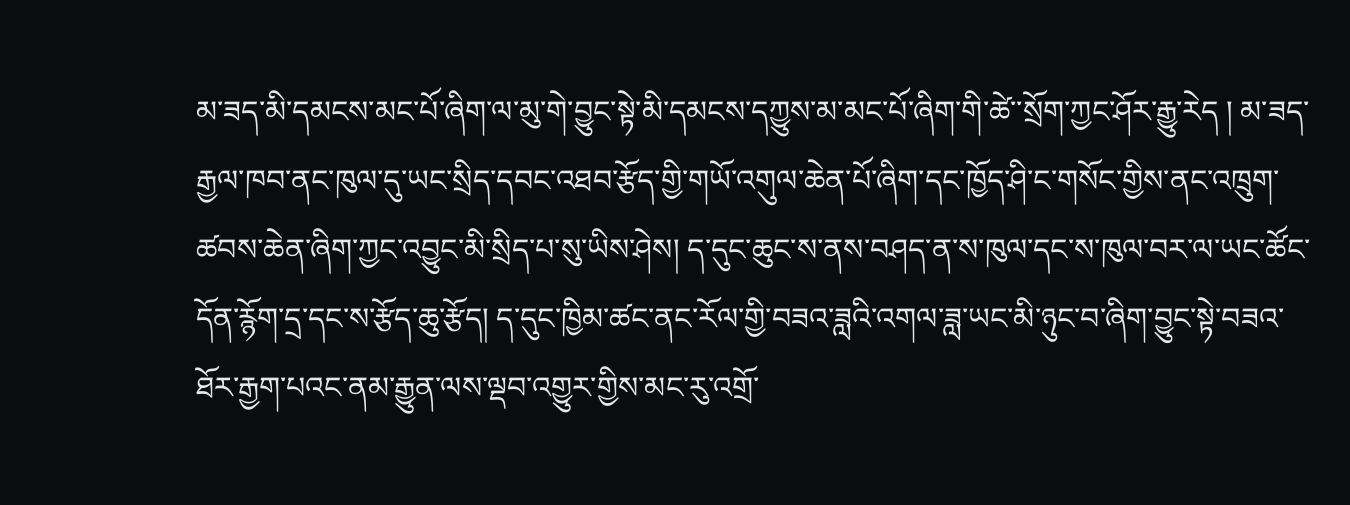མ་ཟད་མི་དམངས་མང་པོ་ཞིག་ལ་མུ་གེ་བྱུང་སྟེ་མི་དམངས་དཀྱུས་མ་མང་པོ་ཞིག་གི་ཚེ་་སྲོག་ཀྱང་ཤོར་རྒྱུ་རེད ། མ་ཟད་རྒྱལ་ཁབ་ནང་ཁུལ་དུ་ཡང་སྲིད་དབང་འཐབ་རྩོད་གྱི་གཡོ་འགུལ་ཆེན་པོ་ཞིག་དང་ཁྱོད་ཤི་ང་གསོང་གྱིས་ནང་འཁྲུག་ཚབས་ཆེན་ཞིག་ཀྱང་འབྱུང་མི་སྲིད་པ་སུ་ཡིས་ཤེས། ད་དུང་ཆུང་ས་ནས་བཤད་ན་ས་ཁུལ་དང་ས་ཁུལ་བར་ལ་ཡང་ཚོང་དོན་རྙོག་དྲ་དང་ས་རྩོད་ཆུ་རྩོད། ད་དུང་ཁྱིམ་ཚང་ནང་རོལ་གྱི་བཟའ་ཟླའི་འགལ་ཟླ་ཡང་མི་ཉུང་བ་ཞིག་བྱུང་སྟེ་བཟའ་ཐོར་རྒྱག་པའང་ནམ་རྒྱུན་ལས་ལྡབ་འགྱུར་གྱིས་མང་རུ་འགྲོ་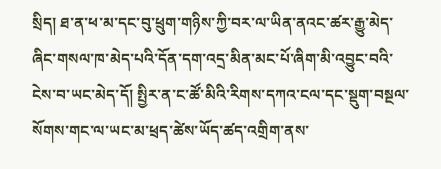སྲིད། ཐ་ན་ཕ་མ་དང་བུ་ཕྲུག་གཉིས་ཀྱི་བར་ལ་ཡིན་ནའང་ཚར་རྒྱུ་མེད་ཞིང་གསལ་ཁ་མེད་པའི་དོན་དག་འདྲ་མིན་མང་པོ་ཞིག་མི་འབྱུང་བའི་ངེས་བ་ཡང་མེད་དོ། སྤྱིར་ན་ང་ཚོ་མིའི་རིགས་དཀའ་ངལ་དང་སྡུག་བསྔལ་སོགས་གང་ལ་ཡང་མ་ཕྲད་ཚེས་ཡོད་ཚད་འགྲིག་ནས་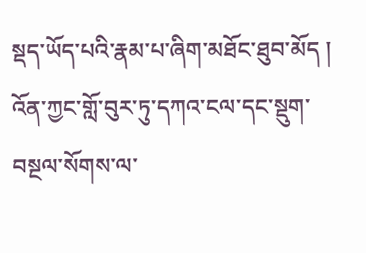སྡད་ཡོད་པའི་རྣམ་པ་ཞིག་མཐོང་ཐུབ་མོད ། འོན་ཀྱང་གློ་བུར་ཏུ་དཀའ་ངལ་དང་སྡུག་བསྔལ་སོགས་ལ་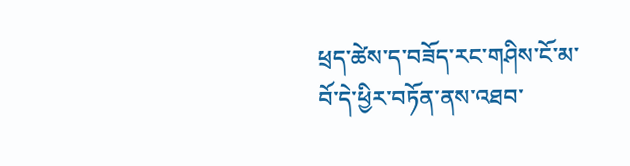ཕྲད་ཚེས་ད་བཟོད་རང་གཤིས་ངོ་མ་བོ་དེ་ཕྱིར་བཏོན་ནས་འཐབ་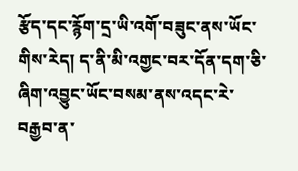རྩོད་དང་རྙོག་དྲ་ཡི་འགོ་བཟུང་ནས་ཡོང་གིས་རེད། ད་ནི་མི་འགྱང་བར་དོན་དག་ཅི་ཞིག་འབྱུང་ཡོང་བསམ་ནས་འདང་རེ་བརྒྱབ་ན་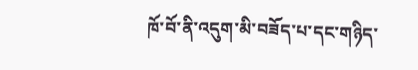ཁོ་བོ་ནི་འདུག་མི་བཟོད་པ་དང་གཉིད་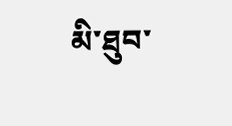མི་ཐུབ་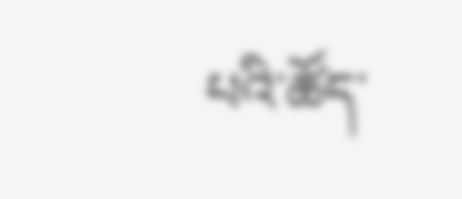པའི་ཚོད་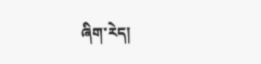ཞིག་རེད།